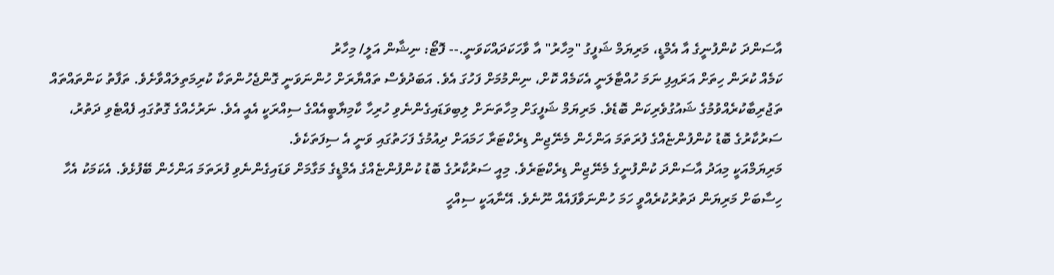އާސަންދަ ކުންފުނީގެ އާ އެމްޑީ، މަރިޔަމް ޝަފީގު "މިހާރު" އާ ވާހަކަދައްކަވަނީ.-- ފޮޓޯ: ނިޝާން އަލީ/ މިހާރު
ކަމެއް ކުރަން ހިތަށް އަރައިފި ނަމަ ހުއްޓާލަނީ އެކަމެއް ކޮށް، ނިންމުމަށް ފަހުގަ އެވެ. އަބަދުވެސް ތައްޔާރަށް ހުންނަވަނީ ގޮންޖެހުންތަކާ ކުރިމަތިލައްވާށެވެ. ތަފާތު ކަންތައްތައް ތަޖުރިބާކުރެއްވުމުގެ ޝައުގުވެރިކަން ބޮޑެވެ. މަރިޔަމް ޝަފީގަށް މިހާތަނަށް ލިބިވަޑައިގެންނެވި ހުރިހާ ކާމިޔާބީއެއްގެ ސިއްރަކީ އެއީ އެވެ. ނަރުހެއްގެ ގޮތުގައި ފެއްޓެވި ދަތުރު، ސަރުކާރުގެ ބޮޑު ކުންފުންޏެއްގެ ފުރަތަމަ އަންހެން މެނޭޖިން ޑިރެކްޓަރާ ހަމައަށް ދިއުމުގެ ފަހަތުގައި ވަނީ އެ ސިފަތަކެވެ.
މަރިޔަމްއަކީ މިއަދު އާސަންދަ ކުންފުނީގެ މެނޭޖިން ޑިރެކްޓަރެވެ. މިއީ ސަރުކާރުގެ ބޮޑު ކުންފުންޏެއްގެ އެމްޑީގެ މަގާމަށް ވަޑައިގެންނެވި ފުރަތަމަ އަންހެން ބޭފުޅެވެ. އެކަމަކު އެހާ ހިސާބަށް މަރިޔަން ދަތުރުކުރެއްވީ ހަމަ ހުންނަވާފައެއް ނޫނެވެ. އޭނާއަކީ ސިއްހީ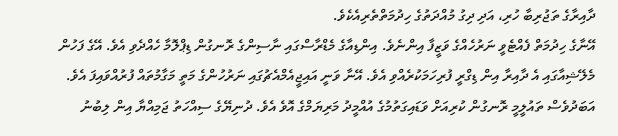ދާއިރާގެ ތަޖުރިބާ ހުރި، އަދި ދިގު މުއްދަތުގެ ހިދުމަތްތެރިއެކެވެ.
އޭނާގެ ހިދުމަތް ފެއްޓެވީ ނަރުހެއްގެ ވަޒީފާ އިންނެވެ. އިންޑިއާގެ މެޑްރާސްގައި ނާސިންގެ ރޮނގުން ޑިޕްލޮމާ ހެއްދެވި އެވެ. އޭގެ ފަހުން މެލޭޝިއާގައި އެ ދާއިރާ އިން ޑިގްރީ ފުރިހަމަކުރެއްވި އެވެ. އޭނާ ވަނީ އައިޖީއެމްއެޗުގައި ނަރުހުންގެ މަތީ މަގާމުތައް ފުރުއްވައިފަ އެވެ.
އަބަދުވެސް ތައުލީމީ ރޮނގުން ކުރިއަށް ވަޑައިގަތުމުގެ އުއްމީދު މަރިޔަމްގެ އޮވެ އެވެ. ދުނިޔޭގެ ސިއްހަތު ޖަމިއްޔާ އިން ލިބުނު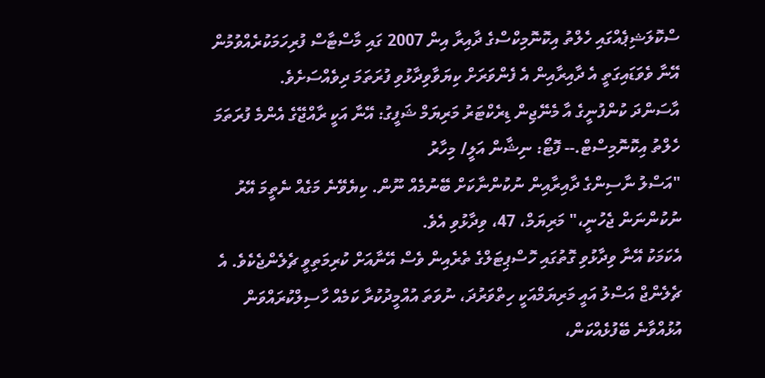ސްކޮލަޝިޕެއްގައި ހެލްތު އިކޮނޮމިކްސްގެ ދާއިރާ އިން 2007 ގައި މާސްޓާސް ފުރިހަމަކުރެއްވުމުން އޭނާ ވެވަޑައިގަތީ އެ ދާއިރާއިން އެ ފެންވަރަށް ކިޔަވާވިދާޅުވި ފުރަތަމަ ދިވެއްސަށެވެ.
އާސަންދަ ކުންފުނީގެ އާ މެނޭޖިން ޑިރެކްޓަރު މަރިޔަމް ޝަފީގު: އޭނާ އަކީ ރާއްޖޭގެ އެންމެ ފުރަތަމަ ހެލްތު އިކޮނޮމިސްޓް.-- ފޮޓޯ: ނިޝާން އަލީ/ މިހާރު
"އަސްލު ނާސިންގެ ދާއިރާއިން ނުކުންނާކަށް ބޭނުމެއް ނޫން. ކިޔެވޭނެ މަގެއް ނެތީމަ އޭރު ނުކުންނަން ޖެހުނީ،" މަރިޔަމް، 47، ވިދާޅުވި އެވެ.
އެކަމަކު އޭނާ ވިދާޅުވި ގޮތުގައި ހޮސްޕިޓަލްގެ ތެރެއިން ވެސް އޭނާއަށް ކުރިމަތިވީ ޗެލެންޖެކެވެ. އެ ޗެލެންޖް އަސްލު އައީ މަރިޔަމްއަކީ ހިތްވަރުދަ، ނުވަތަ އުއްމީދުކުރާ ކަމެއް ހާސިލްކުރައްވަން އުޅުއްވާނެ ބޭފުޅެއްކަން،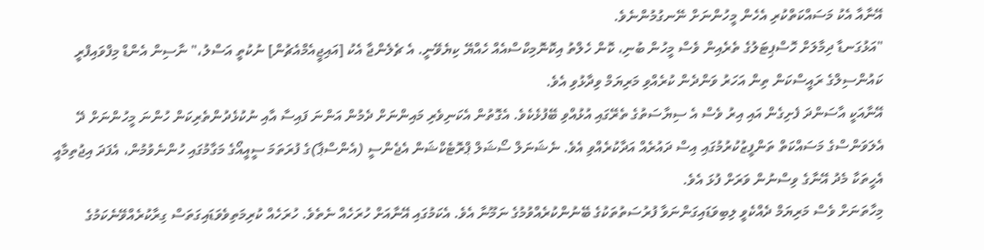އޭނާއާ އެކު މަސައްކަތްކުރި އެހެން މީހުންނަށް ނޭނގުމުންނެވެ.
"އަޅުގަނޑާ ދިމާލަށް ހޮސްޕިޓަލުގެ ތެރެއިން ވެސް މީހުން ބުނި، ކޮން ހެލްތު އިކޮނޮމިކްސްއެއް ހެއްޔޭ ކިޔެވޭނީ. އެ ޗެލެންޖާ އެކު [އައިޖީއެމްއެޗުން] ނުކުތީ އަސްލު،" ނާސިން އެންޑް މިފްވައިފްރީ ކައުންސިލްގެ ރައީސްކަން ތިން އަހަރު ވަންދެން ކުރެއްވި މަރިޔަމް ވިދާޅުވި އެވެ.
އޭނާއަކީ އާސަންދަ ފެށިގެން އައި އިރު ވެސް އެ ސިޔާސަތުގެ ތެރޭގައި އުޅުއްވި ބޭފުޅެކެވެ. އެގޮތުން އެކަނިވެރި މައިންނަށް ދެމުން އަންނަ ފައިސާ އާއި ނުކުޅެދުންތެރިކަން ހުންނަ މީހުންނަށް ދޭ އެލަވަންސްގެ މަސައްކަތް ތަންފީޒުކުރުމުގައި އިސް ދައުރެއް އަދާކުރެއްވި އެވެ. ނެޝަނަލް ސޯޝަލް ޕްރޮޓެކްޝަން އެޖެންސީ (އެންސްޕާ)ގެ ފުރަތަމަ ސީއީއޯގެ މަގާމުގައި ހުންނެވުމުން، އެފަދަ އިޖުތިމާއީ އެހީތަކާ މެދު އޭނާގެ ވިސްނުން ވަރަށް ފުޅަ އެވެ.
މިހާތަނަށް ވެސް މަރިޔަމް ދެއްކެވީ ލިބިވަޑައިގަންނަވާ ފުރުސަތުތަކުގެ ބޭނުންކުރެއްވުމުގެ ނަމޫނާ އެވެ. އެކަމުގައި އޭނާއަށް ހުރަހެއް ނެތެވެ. ހުރަހެއް ކުރިމަތިވެވަޑައިގަތަސް ގިރާކުރެއްވޭނެކަމުގެ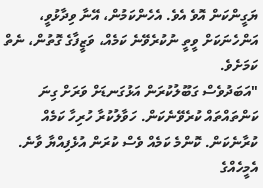ޔަގީންކަން އޮވެ އެވެ. އެހެންކަމުން، އޭނާ ވިދާޅުވީ، އަންހެނަކަށް ވީތީ ނުކުރެވޭނެ ކަމެއް، ވަޒީފާގެ ގޮތުން، ނެތް ކަމަށެވެ.
"އަބަދުވެސް ގަބޫލުކުރަން އަޅުގަނޑަށް ވަރަށް ގިނަ ކަންތައްތައް ކުރެވޭނެކަން. ހަވާލުކުރާ ހުރިހާ ކަމެއް ކުރާނެކަން. ކޮންމެ ކަމެއް ވެސް ކުރަން އުޅެފިއްޔާ ވާނެ. އެމީހެއްގެ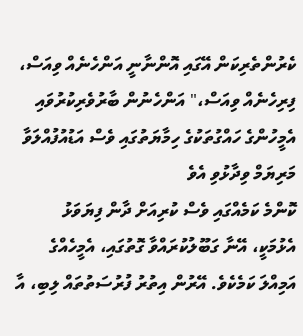ކެރުންތެރިކަން އޭގައި އޮންނާނީ އަންހެނެއް ވިއަސް، ފިރިހެނެއް ވިއަސް،" އަންހެނުން ބާރުވެރިކުރުވައި އެމީހުންގެ ހައްގުތަކުގެ ހިމާޔަތުގައި ވެސް އަޑުއުފުއްލަވާ މަރިޔަމް ވިދާޅުވި އެވެ
ކޮންމެ ކަމެއްގައި ވެސް ކުރިއަށް ދާން ފިޔަވަޅު އެޅުމަކީ، އޭނާ ގަބޫލުކުރައްވާ ގޮތުގައި، އެމީހެއްގެ އަމިއްލަ ކަމެކެވެ. އޭރުން އިތުރު ފުރުސަތުތައް ލިބި، އާ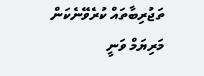ތަޖުރިބާތައް ކުރެވޭނެކަން މަރިޔަމް ވަނީ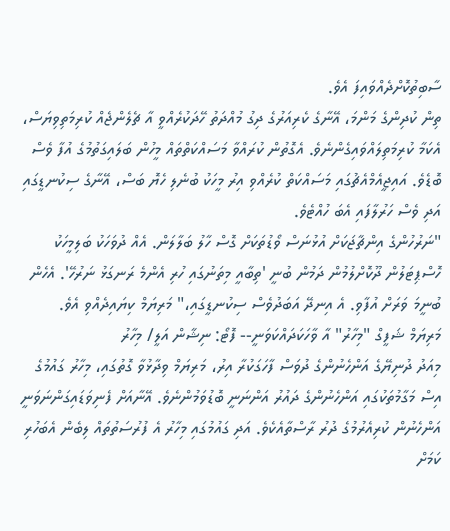ސާބިތުކޮށްދެއްވައިފަ އެވެ.
ތިން ކުދިންގެ މަންމަ، އޭނާގެ ކެރިއަރުގެ ދިގު މުއްދަތު ހޭދަކުރެއްވީ އާ ޗެލެންޖެއް ކުރިމަތިވިޔަސް، އެކަމާ ކުރިމަތިލައްވައިގެންނެވެ. އެގޮތުން ކުރައްވާ މަސައްކަތްތައް މީހުން ބަލައިގަތުމުގެ އުފާ ވެސް ބޮޑެވެ. އައިޖީއެމްއެޗުގައި މަސައްކަތް ކުރެއްވި އިރު މީހަކު ބުނެލި ހެޔޮ ބަސް، އޭނާގެ ސިކުނޑީގައި އަދި ވެސް ހަރުލާފައި އެބަ ހުއްޓެވެ.
"ނަރުހުންގެ އިންޗާޖަކަށް އުޅުނަސް ވޯޑުތަކަށް ގޮސް ހާލު ބަލާލަން. އެއް ދުވަހަކު ބަލިމީހަކު ހޮސްޕިޓަލުން ދޫކޮށްލުމުން ދަމުން ބުނީ 'ތިބާއީ މިތަނުގައި ހުރި އެންމެ ރަނގަޅު ނަރުހޭ'. އެހެން ބުނީމަ ވަރަށް އުފާވި. އެ އިނދޭ އަބަދުވެސް ސިކުނޑީގައި،" މަރިޔަމް ކިޔައިދެއްވި އެވެ.
މަރިޔަމް ޝަފީގް "މިހާރު" އާ ވާހަކަދައްކަވަނީ-- ފޮޓޯ: ނިޝާން އަލީ/ މިހާރު
މިއަދު ދުނިޔޭގެ އަންހެނުންގެ ދުވަސް ފާހަގަކުރާ އިރު، މަރިޔަމް ވިދާޅުވާ ގޮތުގައި، މިހާރު ގައުމުގެ އިސް މަގާމުތަކުގައި އަންހެނުންގެ ދައުރު އަންނަނީ ބޮޑުވަމުންނެވެ. އޭނާއަށް ފެނިވަޑައިގަންނަވަނީ އަންހެނުން ކުރިއެރުމުގެ ދުރު ރާސްތާއެކެވެ. އަދި ގައުމުގައި މިހާރު އެ ފުރުސަތުތައް ލިބެން އެބަހުރި ކަމަށް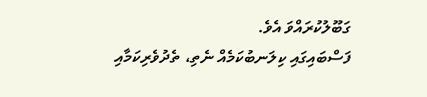ގަބޫލުކުރައްވަ އެވެ.
ފަސްބައިގައި ކިލަނބުކަމެއް ނެތި، ތެދުވެރިކަމާއި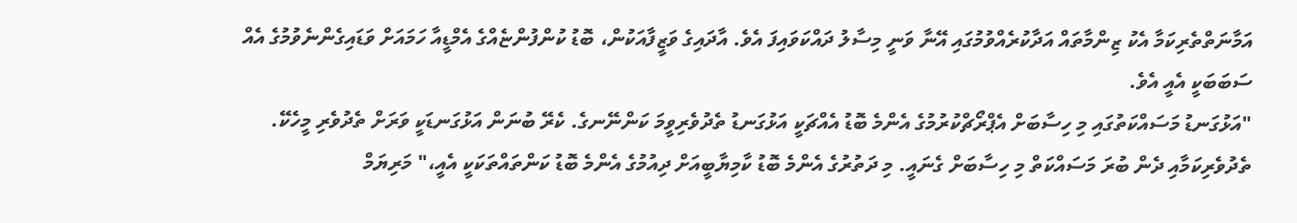އަމާނަތްތެރިކަމާ އެކު ޒިންމާތައް އަދާކުރެއްވުމުގައި އޭނާ ވަނީ މިސާލު ދައްކަވައިފަ އެވެ. އާދައިގެ ވަޒީފާއަކުން، ބޮޑު ކުންފުންޏެއްގެ އެމްޑީއާ ހަމައަށް ވަޑައިގެންނެވުމުގެ އެއް ސަބަބަކީ އެއީ އެވެ.
"އަޅުގަނޑު މަސައްކަތުގައި މި ހިސާބަށް އެޕްރޯޗްކުރުމުގެ އެންމެ ބޮޑު އެއްޗަކީ އަޅުގަނޑު ތެދުވެރިވީމަ ކަންނޭނގެ. ކެރޭ ބުނަން އަޅުގަނޑަކީ ވަރަށް ތެދުވެރި މީހެކޭ. ތެދުވެރިކަމާއި ދެން ބުރަ މަސައްކަތް މި ހިސާބަށް ގެނައީ. މި ދަތުރުގެ އެންމެ ބޮޑު ކާމިޔާބީއަށް ދިއުމުގެ އެންމެ ބޮޑު ކަންތައްތަކަކީ އެއީ،" މަރިޔަމް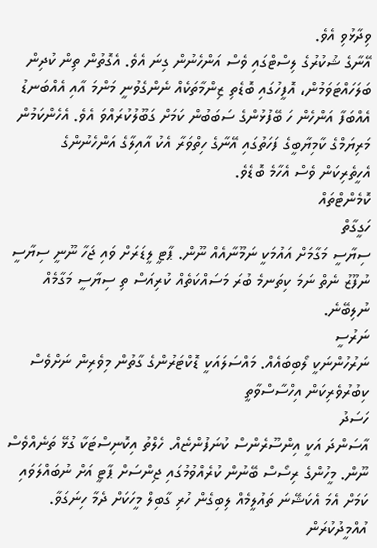ވިދާޅުވި އެވެ.
އޭނާގެ ޝުކުރުގެ ލިސްޓްގައި ވެސް އަންހެނުން ގިނަ އެވެ. އެގޮތުން ތިން ކުދިން ބަލަހައްޓަވަމުން، އޮފީހުގައި ބޮޑެތި ޒިންމާތަކެއް ނެންގެވުނީ މަންމަ އާއި އެއްބަނޑު އެއްބަފާ އަންހެން ހަ ބޭފުޅުންގެ ސަބަބުން ކަމަށް ގަބޫލުކުރައްވަ އެވެ. އެހެންކަމުން މަރިޔަމްގެ ކާމިޔާބީގެ ފަހަތުގައި އޭނާގެ ހިތްވަރާ އެކު އާއިލާގެ އަންހެނުންގެ އެހީތެރިކަން ވެސް އެހާމެ ބޮޑެވެ.
ކޮމެންޓްތައް
ހަގީގާތް
ސިޔާސީ މަގާމަށް އައުމަކީ ނަމޫނާއެއް ނޫން. ޕާޓީ ލީޑަރަށް ވައި ޖަހާ ނޫނީ ސިޔާސީ ނުފޫޒު ނެތް ނަމަ ކިތަނމެ ބުރަ މަސައްކަތެއް ކުރިއަސް ތި ސިޔާސީ މަގާމެއް ނުލިބޭނެ.
ނަރުސީ
ނަރުހުންނަކީ ލޯބިބައެއް. މައްސަލައަކީ ޑޮކްޓަރުންގެ ގާތުން މިވެރިން ނަށްވެސް ކިބުރުވެރިކަން އިހްސާސްވާތީ
ހަސަދު
އާސަންދަ އަކީ އިންސޫރެންސް ކުނަފުންޏެއް. ހެލްތު އިކޮނިސްޓަކާ ގުޅޭ ތަނެއްވެސް ނޫން. މީހުންގެ ރިސޯސް ބޭނުން ކުރެއްވުމުގައި ޖިންސަށް ޕާޓީ އަށް ނުބައްލަވައި ކަމަށް އެމަ އެކަޝޭނަ ތައުލީމެއް ލިބިގެން ހުރި ގާބިލް މީހަކަށް ދެމާ ހިނަގަވާ.
އުއްމީދުކުރަން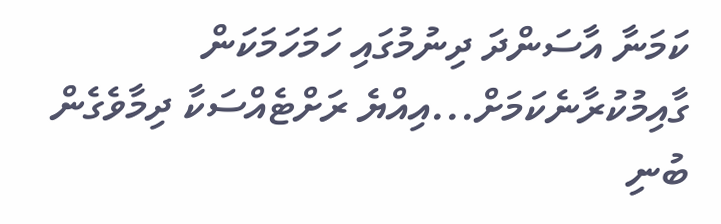ކަމަނާ އާސަންދަ ދިނުމުގައި ހަމަހަމަކަން ގާއިމުކުރާނެކަމަށް...އިއްޔެ ރަށްޓެއްސަކާ ދިމާވެގެން ބުނި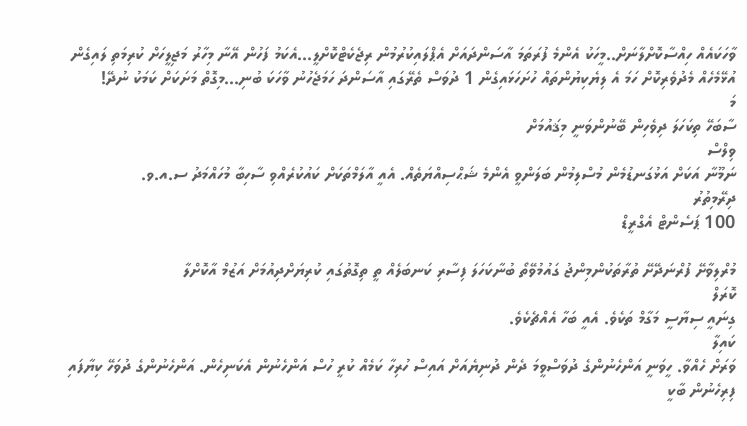ވާހަކައެއް ހިއްސާކޮށްލާނަށް..މީހަކު އެންމެ ފުރަތަމަ އާސަންދައަށް އެޕްލައިކުރުމުން ރިޖެކެޓްކޮށްލީ...އެކަމު ފަހުން އޭނާ މިހާރު މަޖިލީހަށް ކުރިމަތި ލައިގެން އުޅޭމެހެއް މެދުވެރިކޮށް ހަމަ އެ ލިޔެކިޔުންތައް ހުށަހަޅައިގެން 1 ދުވަސް ތެރޭގައި އާސަންދަ ހަމަޖެހުނު ވާހަކަ ބުނި...މިގޮތް މަށަކަށް ކަމަކު ނުދޭ!
މަ
ސާބަހޭ ތިކަހަލަ ދިވެހިން ބޭނުންވަނީ މިޤައުމަށް
ވިލްސް
ނަމޫނާ އަކަށް އަޅުގަނޑުމެން މުސްލިމުން ބަލަންވީ އެންމެ ޝަޙްސިއްޔަތެއް. އެއީ އާލަމްތަކަށް ކައުކުރެއްވި ސާހިބާ މުހައްމަދު ސ.އ.ވ.
ދިރޭމިތުރު
100 ޕަސެންޓް އެގްރީޑް

މުރްލިވާށޭ ފުރްނަދޭށޭ ތުރާތަކުންމިންޖު ގައުމުވޭތޯ ބުނާކަހަލަ ފިސާރި ކަނބަލެއް ތީ ތިގޮތުގައި ކުރިޔަށްދިއުމަށް އަޒުމް އާކޮށްލާ
ކޮރަލް
ގިނައީ ސިޔާސީ މަގާމް ތަކެވެ. އެއީ ބަހާ އެއްޗެކެވެ.
ކައިލާ
ވަރަށް ހެއްވާ. ހީވަނީ އަންހެނުންގެ ދުވަސްވީމަ ދެން ދުނިޔެއަށް އައިސް ހުރިހާ ކަމެއް ކުރީ ހުސް އަންހެނުން އެކަނިހެން. އަންހެނުންގެ ދުވަހޭ ކިޔާފައި ފިރިހެނުން ބާކީ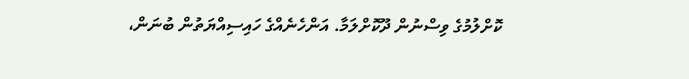ކޮށްލުމުގެ ވިސްނުން ދޫކޮށްލަމާ. އަންހެނެއްގެ ހައިސިއްޔަތުން ބުނަން،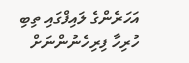އަހަރެންގެ ލައިފްގައި ތިބި ހުރިހާ ފިރިހެނުންނަށް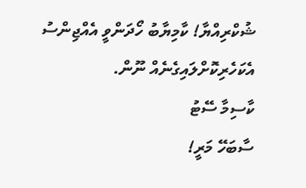ޝުކްރިއްޔާ! ކާމިޔާބު ހޯދަންވީ އެއްޖިންސު އެކަހެރިކޮށްލައިގެނެއް ނޫން.
ކާސިމާ ސޭޓު
ސާބަހޭ މަރީ!